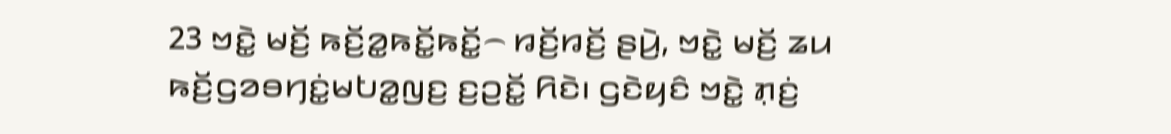23 ꤠꤢꤧ꤭ ꤗꤢꤩ꤬ ꤒꤢꤩ꤬ꤤ꤭ꤒꤢꤩ꤭ꤒꤢꤩ꤭꤮ ꤙꤢꤩ꤬ꤙꤢꤩ꤬ ꤔꤣꤧ꤬, ꤠꤢꤧ꤭ ꤗꤢꤩ꤬ ꤘꤣ ꤒꤢꤩ꤬ꤞꤤꤋꤚꤢꤦ꤭ꤗꤝꤤ꤭ꤜꤢ꤬ ꤢ꤬ꤑꤢꤩ꤭ ꤖꤢꤧ꤯ ꤞꤢꤧꤟꤢꤨ ꤠꤢꤧ꤭ ꤊ꤫ꤢꤦ꤬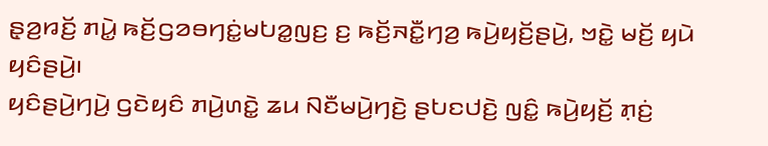ꤔ꤫ꤤ꤬ꤙꤢꤩ꤬ ꤊꤣꤧ꤭ ꤒꤢꤩ꤬ꤞꤤꤋꤚꤢꤦ꤭ꤗꤝꤤ꤭ꤜꤢ꤬ ꤢ꤬ ꤒꤢꤩ꤬ꤏꤢꤪ꤭ꤚꤤ꤬ ꤒꤣꤧ꤬ꤟꤢꤩ꤬ꤔꤣꤧ꤬, ꤠꤢꤧ꤭ ꤗꤢꤩ꤬ ꤟꤣꤧ ꤟꤢꤨꤔꤣꤧ꤬꤯
ꤟꤢꤨꤔꤣꤧ꤬ꤚꤣꤧ꤬ ꤞꤢꤧꤟꤢꤨ ꤊꤣꤧ꤬ꤛꤢꤧ꤭ ꤘꤣ ꤡꤢꤪꤗꤣꤧ꤬ꤚꤢꤧ꤬ ꤔꤝꤢꤓꤢꤧ꤬ ꤜꤢꤨ꤭ ꤒꤣꤧ꤬ꤟꤢꤩ꤬ ꤊ꤫ꤢꤦ꤬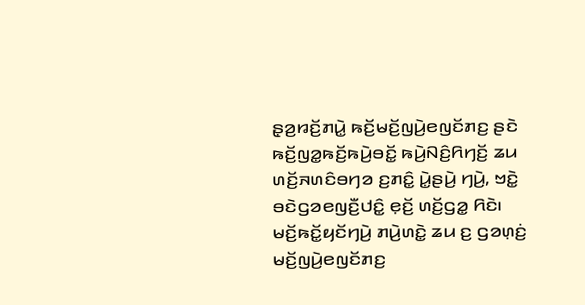ꤔ꤫ꤤ꤬ꤙꤢꤩ꤬ꤊꤣꤧ꤭ ꤒꤢꤩ꤬ꤗꤢꤩ꤬ꤜꤣꤧ꤬ꤕꤜꤢꤩꤊꤢ꤬ ꤔꤢꤧ ꤒꤢꤩ꤬ꤜꤤ꤭ꤒꤢꤩ꤬ꤒꤣꤧ꤬ꤋꤢꤩ꤭ ꤒꤣꤧ꤬ꤡꤢꤨ꤬ꤖꤚꤢꤩ꤬ ꤘꤣ ꤛꤢꤩ꤬ꤏꤛꤢꤨꤋꤚꤤ ꤢ꤬ꤊꤢꤨ꤭ ꤣꤧ꤭ꤔꤣꤧ꤬ ꤚꤣꤧ꤬, ꤠꤢꤧ꤭ ꤋꤢꤧꤞꤤꤕꤜꤢꤪ꤬ꤓꤢꤨ꤭ ꤕ꤫ꤢꤩ꤬ ꤛꤢꤩ꤬ꤞꤤ꤭ ꤖꤢꤧ꤯
ꤗꤢꤩ꤬ꤒꤢꤩ꤭ꤟꤢꤩꤚꤣꤧ꤬ ꤊꤣꤧ꤬ꤛꤢꤧ꤭ ꤘꤣ ꤢ꤬ ꤞꤤꤛ꤫ꤢꤦ꤬ ꤗꤢꤩ꤬ꤜꤣꤧ꤬ꤕꤜꤢꤩꤊꤢ꤬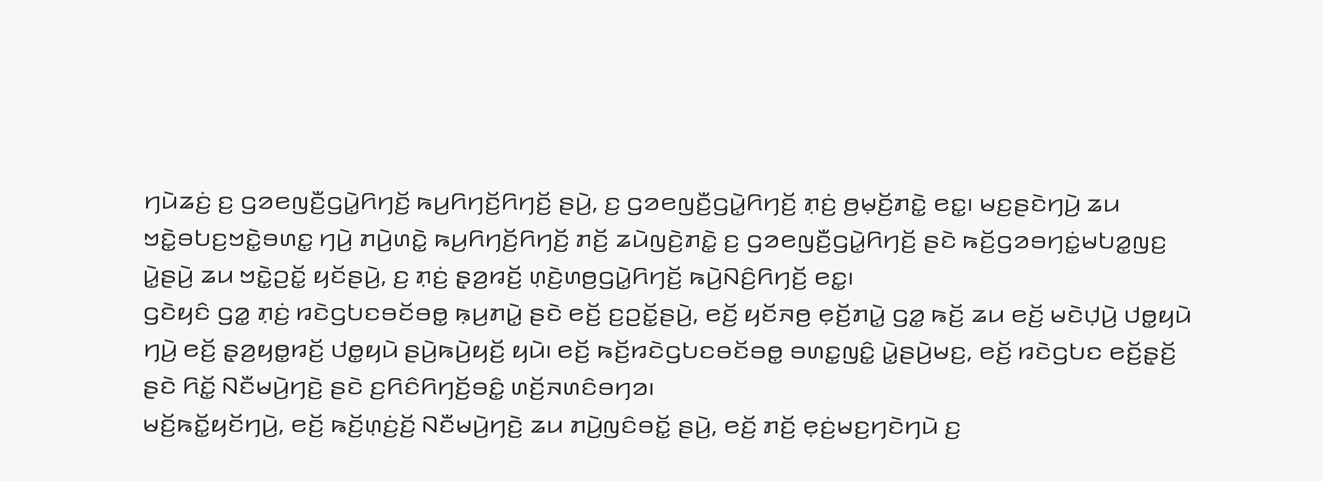ꤚꤣꤧꤘꤢꤦ꤬ ꤢ꤬ ꤞꤤꤕꤜꤢꤪ꤬ꤞꤣꤧ꤭ꤖꤚꤢꤩ꤬ ꤒꤣ꤬ꤖꤚꤢꤩ꤬ꤖꤚꤢꤩ꤬ ꤔꤣꤧ꤬, ꤢ꤬ ꤞꤤꤕꤜꤢꤪ꤬ꤞꤣꤧ꤭ꤖꤚꤢꤩ꤬ ꤊ꤫ꤢꤦ꤬ ꤥ꤬ꤗ꤫ꤢꤩ꤬ꤊꤢꤧ꤭ ꤕꤢ꤭꤯ ꤗꤢ꤬ꤔꤢꤧꤚꤣꤧ꤬ ꤘꤣ ꤠꤢꤧ꤭ꤋꤝꤢ꤬ꤠꤢꤧ꤭ꤋꤛꤢ꤭ ꤚꤣꤧ꤬ ꤊꤣꤧ꤬ꤛꤢꤧ꤭ ꤒꤣ꤬ꤖꤚꤢꤩ꤬ꤖꤚꤢꤩ꤬ ꤊꤢꤩ꤬ ꤘꤣꤧꤜꤢꤧ꤬ꤊꤢꤧ꤭ ꤢ꤬ ꤞꤤꤕꤜꤢꤪ꤬ꤞꤣꤧ꤭ꤖꤚꤢꤩ꤬ ꤔꤢꤧ ꤒꤢꤩ꤬ꤞꤤꤋꤚꤢꤦ꤭ꤗꤝꤤ꤭ꤜꤢ꤬ ꤣꤧ꤭ꤔꤣꤧ꤬ ꤘꤣ ꤠꤢꤧ꤭ꤑꤢꤩ꤭ ꤟꤢꤩꤔꤣꤧ꤬, ꤢ꤬ ꤊ꤫ꤢꤦ꤬ ꤔ꤫ꤤ꤬ꤙꤢꤩ꤬ ꤛ꤫ꤢꤧ꤬ꤛꤥ꤬ꤞꤣꤧ꤭ꤖꤚꤢꤩ꤬ ꤒꤣꤧ꤬ꤡꤢꤨ꤬ꤖꤚꤢꤩ꤬ ꤕꤢ꤭꤯
ꤞꤢꤧꤟꤢꤨ ꤞꤤ꤭ ꤊ꤫ꤢꤦ꤬ ꤙꤢꤧꤞꤝꤢꤋꤢꤩꤋꤥ꤭ ꤒ꤫ꤣ꤬ꤊꤣꤧ꤭ ꤔꤢꤧ ꤕꤢꤩ꤬ ꤢ꤬ꤑꤢꤩ꤭ꤔꤣꤧ꤬, ꤕꤢꤩ꤬ ꤟꤢꤩꤏꤥ꤬ ꤕ꤫ꤢꤩ꤬ꤊꤣꤧ꤭ ꤞꤤ꤭ ꤒꤢꤩ꤬ ꤘꤣ ꤕꤢꤩ꤬ ꤗꤢꤧꤓ꤫ꤣꤧ꤬ ꤓꤥ꤭ꤟꤣꤧ ꤚꤣꤧ꤬ ꤕꤢꤩ꤬ ꤔ꤫ꤤ꤬ꤟꤥ꤭ꤙꤢꤩ꤬ ꤓꤥ꤭ꤟꤣꤧ ꤔꤣꤧ꤬ꤒꤣꤧ꤬ꤟꤢꤩ꤬ ꤟꤣꤧ꤯ ꤕꤢꤩ꤬ ꤒꤢꤩ꤬ꤙꤢꤧꤞꤝꤢꤋꤢꤩꤋꤥ꤭ ꤋꤛꤢ꤭ꤜꤢꤨ꤭ ꤣꤧ꤭ꤔꤣꤧ꤬ꤗꤢ꤬, ꤕꤢꤩ꤬ ꤙꤢꤧꤞꤝꤢ ꤕꤢꤩ꤬ꤔ꤫ꤢꤩ꤬ ꤔꤢꤧ ꤖꤢꤩ꤭ ꤡꤢꤪꤗꤣꤧ꤬ꤚꤢꤧ꤬ ꤔꤢꤧ ꤢ꤬ꤖꤢꤨꤖꤚꤢꤩ꤬ꤋꤢꤨ꤭ ꤛꤢꤩ꤬ꤏꤛꤢꤨꤋꤚꤤ꤯
ꤗꤢꤩ꤬ꤒꤢꤩ꤭ꤟꤢꤩꤚꤣꤧ꤬, ꤕꤢꤩ꤬ ꤒꤢꤩ꤬ꤛ꤫ꤢꤦ꤬ꤢꤩ꤬ ꤡꤢꤪꤗꤣꤧ꤬ꤚꤢꤧ꤬ ꤘꤣ ꤊꤣꤧ꤬ꤜꤢꤨꤋꤢꤩ꤭ ꤔꤣꤧ꤬, ꤕꤢꤩ꤬ ꤊꤢꤩ꤬ ꤕ꤫ꤢꤦ꤬ꤗꤢ꤬ꤚꤢꤧꤚꤣꤧ ꤢ꤬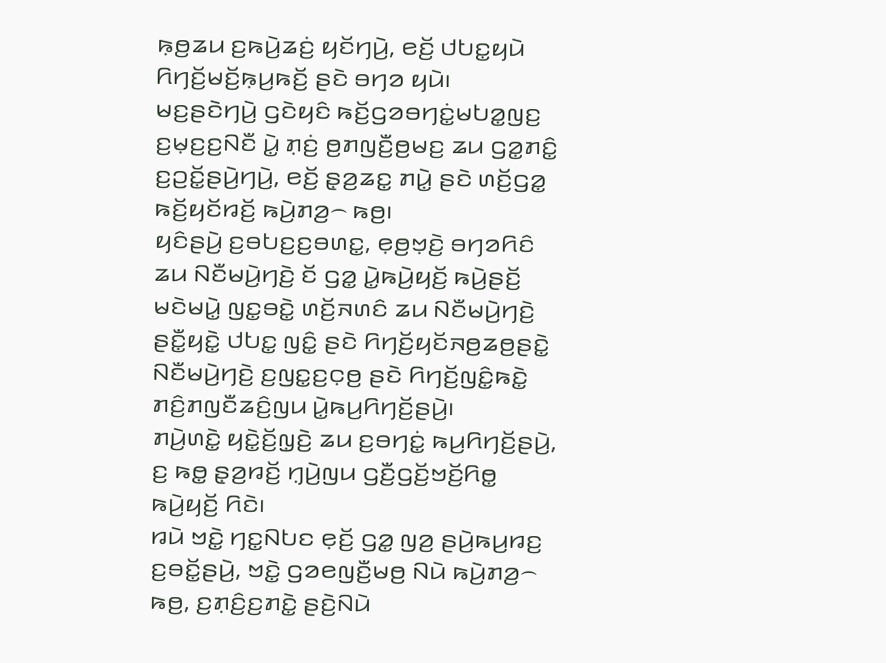ꤒ꤫ꤥ꤬ꤘꤣ ꤢ꤬ꤒꤣꤧ꤬ꤘꤢꤦ꤬ ꤟꤢꤩꤚꤣꤧ꤬, ꤕꤢꤩ꤬ ꤓꤝꤢ꤭ꤟꤣꤧ ꤖꤚꤢꤩ꤬ꤗꤢꤩ꤬ꤒ꤫ꤣ꤬ꤒꤢꤩ꤬ ꤔꤢꤧ ꤋꤚꤤ ꤟꤣꤧ꤯
ꤗꤢ꤬ꤔꤢꤧꤚꤣꤧ꤬ ꤞꤢꤧꤟꤢꤨ ꤒꤢꤩ꤬ꤞꤤꤋꤚꤢꤦ꤭ꤗꤝꤤ꤭ꤜꤢ꤬ ꤢ꤬ꤗ꤫ꤢ꤬ꤢ꤬ꤡꤢꤪ ꤣꤧ꤭ ꤊ꤫ꤢꤦ꤬ ꤥ꤬ꤊꤜꤢꤪ꤬ꤥ꤬ꤗꤢ꤬ ꤘꤣ ꤞꤤ꤭ꤊꤢꤨ꤭ ꤢ꤬ꤑꤢꤩ꤭ꤔꤣꤧ꤬ꤚꤣꤧ꤬, ꤕꤢꤩ꤬ ꤔ꤫ꤤ꤬ꤘꤢ꤭ ꤊꤣꤧ꤭ ꤔꤢꤧ ꤛꤢꤩ꤬ꤞꤤ꤭ ꤒꤢꤩ꤬ꤟꤢꤩꤙꤢꤩ꤬ ꤒꤣꤧ꤬ꤊꤤ꤬꤮ ꤒꤥ꤬꤯
ꤟꤢꤨꤔꤣꤧ꤬ ꤢ꤬ꤋꤝꤢ꤬ꤢ꤬ꤋꤛꤢ꤭, ꤕ꤫ꤥ꤬ꤠ꤫ꤢꤧ꤬ ꤋꤚꤤꤖꤢꤨ ꤘꤣ ꤡꤢꤪꤗꤣꤧ꤬ꤚꤢꤧ꤬ ꤢꤩ ꤞꤤ꤭ ꤣꤧ꤭ꤒꤣꤧ꤬ꤟꤢꤩ꤬ ꤒꤣꤧ꤬ꤔꤢꤩ꤬ ꤗꤢꤧꤗꤣꤧ꤭ ꤜꤢ꤭ꤋꤢꤧ꤭ ꤛꤢꤩ꤬ꤏꤛꤢꤨ ꤘꤣ ꤡꤢꤪꤗꤣꤧ꤬ꤚꤢꤧ꤬ ꤔꤢꤪ꤭ꤟꤢꤧ꤭ ꤓꤝꤢ꤭ ꤜꤢꤨ꤭ ꤔꤢꤧ ꤖꤚꤢꤩ꤬ꤟꤢꤩꤏꤥ꤬ꤘꤥ꤬ꤔꤢꤧ꤭ ꤡꤢꤪꤗꤣꤧ꤬ꤚꤢꤧ꤬ ꤢ꤬ꤜꤢ꤭ꤢ꤬ꤍ꤫ꤥ꤬ ꤔꤢꤧ ꤖꤚꤢꤩ꤬ꤜꤢꤨ꤭ꤒꤢꤧ꤭ ꤊꤢꤨ꤬ꤊꤜꤢꤪꤘꤢꤨ꤬ꤜꤣ ꤣꤧ꤭ꤒꤣ꤬ꤖꤚꤢꤩ꤬ꤔꤣꤧ꤬꤯
ꤊꤣꤧ꤬ꤛꤢꤧ꤭ ꤟꤢꤧ꤭ꤢꤩ꤬ꤜ꤫ꤢꤧ꤬ ꤘꤣ ꤢ꤬ꤋꤚꤢꤦ꤭ ꤒꤣ꤬ꤖꤚꤢꤩ꤬ꤔꤣꤧ꤬, ꤢ꤬ ꤒꤥ꤭ ꤔ꤫ꤤ꤬ꤙꤢꤩ꤬ ꤚ꤫ꤣꤧ꤬ꤜꤣ ꤞꤢꤪ꤬ꤞꤢꤩ꤬ꤠꤢꤩ꤬ꤖꤥ꤭ ꤒꤣꤧ꤬ꤟꤢꤩ꤬ ꤖꤢꤧ꤯
ꤙꤣꤧ ꤠꤢꤧ꤭ ꤚꤢ꤭ꤡꤝꤢ ꤕ꤫ꤢꤩ꤬ ꤞꤤ꤭ ꤜꤤ꤬ ꤔꤣꤧ꤬ꤒꤣ꤬ꤙꤢ꤬ ꤢ꤬ꤋꤢꤩ꤭ꤔꤣꤧ꤬, ꤠꤢꤧ꤭ ꤞꤤꤕꤜꤢꤪ꤬ꤗꤥ꤬ ꤡꤣꤧ ꤒꤣꤧ꤬ꤊꤤ꤬꤮ ꤒꤥ꤬, ꤢ꤬ꤊ꤫ꤢꤨ꤬ꤢ꤬ꤊꤢꤧ꤭ ꤔꤢꤧ꤬ꤡꤣꤧ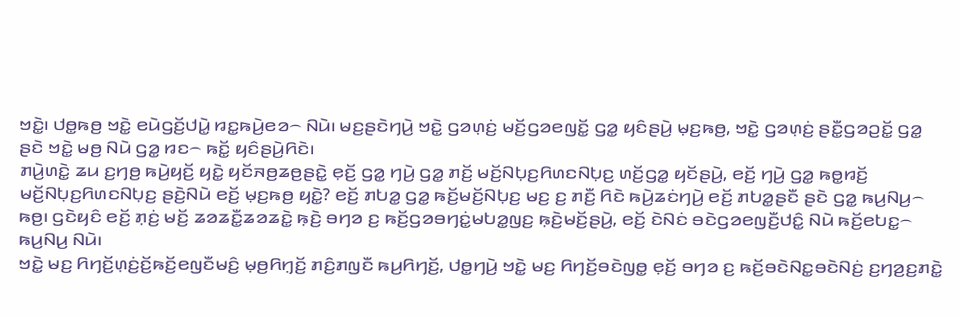ꤠꤢꤧ꤭꤯ ꤓꤥ꤭ꤒꤥ꤬ ꤠꤢꤧ꤭ ꤕꤣꤧꤞꤢꤩ꤬ꤓꤣꤧ꤭ ꤙꤢ꤭ꤒꤣꤧ꤬ꤕꤤ꤮ ꤡꤣꤧ꤯ ꤗꤢ꤬ꤔꤢꤧꤚꤣꤧ꤬ ꤠꤢꤧ꤭ ꤞꤤꤛ꤫ꤢꤦ꤬ ꤗꤢꤩ꤬ꤞꤤꤕꤜꤢꤩ꤭ ꤞꤤ꤭ ꤟꤢꤨꤔꤣꤧ꤬ ꤗ꤫ꤢ꤬ꤒꤥ꤬, ꤠꤢꤧ꤭ ꤞꤤꤛ꤫ꤢꤦ꤬ ꤔꤢꤪ꤭ꤞꤤꤑꤢꤩ꤭ ꤞꤤ꤭ ꤔꤢꤧ ꤠꤢꤧ꤭ ꤗꤥ꤬ ꤡꤣꤧ ꤞꤤ꤭ ꤙꤢ꤮ ꤒꤢꤩ꤭ ꤟꤢꤨꤔꤣꤧ꤬ꤖꤢꤧ꤯
ꤊꤣꤧ꤬ꤛꤢꤧ꤭ ꤘꤣ ꤢ꤬ꤚꤥ꤬ ꤒꤣꤧ꤬ꤟꤢꤩ꤬ ꤟꤢꤧ꤭ ꤟꤢꤩꤏꤥ꤬ꤘꤥ꤬ꤔꤢꤧ꤭ ꤕ꤫ꤢꤩ꤬ ꤞꤤ꤭ ꤚꤣꤧ꤬ ꤞꤤ꤭ ꤊꤢꤩ꤬ ꤗꤢꤩ꤬ꤡꤝ꤫ꤢ꤬ꤖꤛꤢꤡꤝ꤫ꤢ꤬ ꤛꤢꤩ꤬ꤞꤤ꤭ ꤟꤢꤩꤔꤣꤧ꤬, ꤕꤢꤩ꤬ ꤚꤣꤧ꤬ ꤞꤤ꤭ ꤒꤥ꤭ꤙꤢꤩ꤬ ꤗꤢꤩ꤬ꤡꤝ꤫ꤢ꤬ꤖꤛꤢꤡꤝ꤫ꤢ꤬ ꤔꤢꤧ꤬ꤡꤣꤧ ꤕꤢꤩ꤬ ꤗ꤫ꤢ꤬ꤒꤥ꤬ ꤟꤢꤧ꤭? ꤕꤢꤩ꤬ ꤊꤝꤤ꤭ ꤞꤤ꤭ ꤒꤢꤩ꤬ꤗꤢꤩ꤬ꤡꤝ꤫ꤢ꤬ ꤗꤢ꤬ ꤢ꤬ ꤊꤢꤪ꤬ ꤖꤢꤧ ꤒꤣꤧ꤬ꤘꤢꤦꤚꤣꤧ꤬ ꤕꤢꤩ꤬ ꤊꤝꤤ꤭ꤔꤢꤪ ꤔꤢꤧ ꤞꤤ꤭ ꤒꤣ꤬ꤡꤣ꤬꤮ ꤒꤥ꤬꤯ ꤞꤢꤧꤟꤢꤨ ꤕꤢꤩ꤬ ꤊ꤫ꤢꤦ꤬ ꤗꤢꤩ꤬ ꤘꤤꤘꤢꤪ꤭ꤘꤤꤘꤢꤧ꤭ ꤒ꤫ꤢꤧ꤬ ꤋꤚꤤ ꤢ꤬ ꤒꤢꤩ꤬ꤞꤤꤋꤚꤢꤦ꤭ꤗꤝꤤ꤭ꤜꤢ꤬ ꤒ꤫ꤢꤧ꤬ꤗꤢꤩ꤬ꤔꤣꤧ꤬, ꤕꤢꤩ꤬ ꤢꤧꤡꤢꤦ ꤋꤢꤧꤞꤤꤕꤜꤢꤪ꤬ꤓꤢꤨ꤭ ꤡꤣꤧ ꤒꤢꤩ꤬ꤕꤝꤢ꤭꤮ ꤒꤣ꤬ꤡꤣ꤬ ꤡꤣꤧ꤯
ꤠꤢꤧ꤭ ꤗꤢ꤬ ꤖꤚꤢꤩ꤬ꤛ꤫ꤢꤦ꤬ꤢꤩ꤬ꤒꤢꤩ꤬ꤕꤜꤢꤪꤗꤢꤨ꤬ ꤗ꤫ꤥ꤬ꤖꤚ꤫ꤢꤩ꤬ ꤊꤢꤨ꤬ꤊꤜꤢꤪ ꤒꤣ꤬ꤖꤚꤢꤩ꤬, ꤓꤥ꤭ꤚꤣꤧ꤬ ꤠꤢꤧ꤭ ꤗꤢ꤬ ꤖꤚꤢꤩ꤬ꤋꤢꤧꤜꤥ꤭ ꤕ꤫ꤢꤩ꤬ ꤋꤚꤤ ꤢ꤬ ꤒꤢꤩ꤬ꤋꤢꤧꤡꤢ꤭ꤋꤢꤧꤡꤢꤦ꤬ ꤢ꤬ꤚꤤ꤬ꤢ꤬ꤊꤢꤧ꤭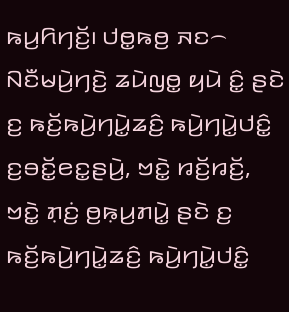ꤒꤣ꤬ꤖꤚꤢꤩ꤬꤯ ꤓꤥ꤭ꤒꤥ꤬ ꤏꤢ꤮ ꤡꤢꤪꤗꤣꤧ꤬ꤚꤢꤧ꤬ ꤘꤣꤧꤜꤥ꤭ ꤟꤣꤧ ꤢꤨ꤭ ꤔꤢꤧ ꤢ꤬ ꤒꤢꤩ꤬ꤒꤣꤧ꤬ꤚꤣꤧ꤭ꤘꤢꤨ꤬ ꤒꤣꤧ꤬ꤚꤣꤧ꤭ꤓꤢꤨ꤭ ꤢ꤬ꤋꤢꤩ꤭ꤕꤢ꤭ꤔꤣꤧ꤬, ꤠꤢꤧ꤭ ꤙꤢꤩ꤬ꤙꤢꤩ꤬, ꤠꤢꤧ꤭ ꤊ꤫ꤢꤦ꤬ ꤥ꤬ꤒ꤫ꤣ꤬ꤊꤣꤧ꤭ ꤔꤢꤧ ꤢ꤬ ꤒꤢꤩ꤬ꤒꤣꤧ꤬ꤚꤣꤧ꤭ꤘꤢꤨ꤬ ꤒꤣꤧ꤬ꤚꤣꤧ꤭ꤓꤢꤨ꤭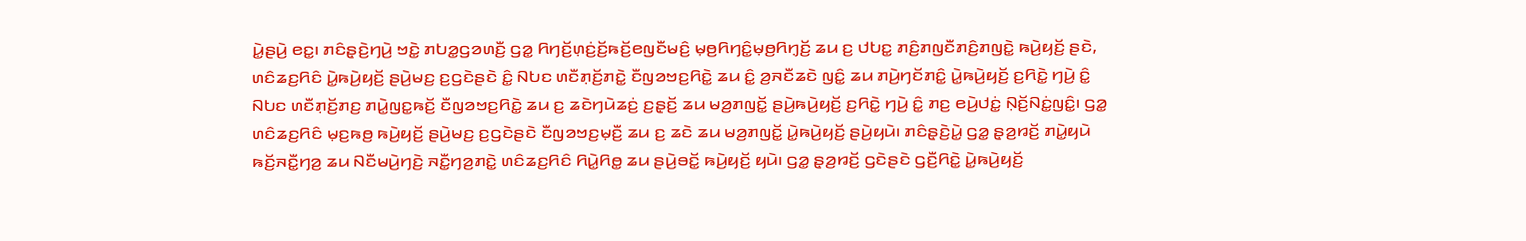ꤣꤧ꤭ꤔꤣꤧ꤬ ꤕꤢ꤭꤯ ꤊꤢꤨꤔ꤫ꤢꤧ꤬ꤚꤣꤧ꤬ ꤠꤢꤧ꤭ ꤊꤝꤤ꤭ꤞꤤꤛꤢꤪ꤬ ꤞꤤ꤭ ꤖꤚꤢꤩ꤬ꤛ꤫ꤢꤦ꤬ꤢꤩ꤬ꤒꤢꤩ꤬ꤕꤜꤢꤪꤗꤢꤨ꤬ ꤗ꤫ꤥ꤬ꤖꤚꤢꤨ꤭ꤗ꤫ꤥ꤬ꤖꤚ꤫ꤢꤩ꤬ ꤘꤣ ꤢ꤬ ꤓꤝꤢ꤭ ꤊꤢꤨ꤬ꤊꤜꤢꤪꤊꤢꤨ꤬ꤊꤜꤢꤧ꤭ ꤒꤣꤧ꤬ꤟꤢꤩ꤬ ꤔꤢꤧ,
ꤛꤢꤨꤘꤢ꤬ꤖꤢꤨ ꤣꤧ꤭ꤒꤣꤧ꤬ꤟꤢꤩ꤬ ꤔꤣꤧ꤬ꤗꤢ꤬ ꤢ꤬ꤞꤢꤧꤔꤢꤧ ꤢꤨ꤭ ꤡꤝꤢ ꤛꤢꤪꤊ꤫ꤢꤩ꤬ꤊꤢꤧ꤭ ꤢꤪꤜꤤꤠꤢ꤬ꤖꤢꤧ꤭ ꤘꤣ ꤢꤨ꤭ ꤤ꤬ꤏꤢꤪꤘꤢꤧ ꤜꤢꤨ꤭ ꤘꤣ ꤊꤣꤧ꤬ꤚꤢꤩꤊꤢꤨ꤭ ꤣꤧ꤭ꤒꤣꤧ꤬ꤟꤢꤩ꤬ ꤢ꤬ꤖꤢꤧ꤭ ꤚꤣꤧ꤬ ꤢꤨ꤭ ꤡꤝꤢ ꤛꤢꤪꤊ꤫ꤢꤩ꤬ꤊꤢ꤬ ꤊꤣꤧ꤭ꤜꤢ꤭ꤒꤢꤩ꤬ ꤢꤪꤜꤤꤠꤢ꤬ꤖꤢꤧ꤭ ꤘꤣ ꤢ꤬ ꤘꤢꤧꤚꤣꤧꤘꤢꤦ꤬ ꤢ꤬ꤔ꤫ꤢꤩ꤬ ꤘꤣ ꤗꤤ꤬ꤊꤜꤢꤩ꤭ ꤔꤣꤧ꤬ꤒꤣꤧ꤬ꤟꤢꤩ꤬ ꤢ꤬ꤖꤢꤧ꤭ ꤚꤣꤧ꤬ ꤢꤨ꤭ ꤊꤢ꤬ ꤕꤣꤧ꤬ꤓꤢꤦ꤭ ꤡ꤫ꤢꤩ꤬ꤡꤢꤦ꤭ꤜꤢꤨ꤭꤯ ꤞꤤ꤭ ꤛꤢꤨꤘꤢ꤬ꤖꤢꤨ ꤗ꤫ꤢ꤬ꤒꤥ꤬ ꤒꤣꤧ꤬ꤟꤢꤩ꤬ ꤔꤣꤧ꤬ꤗꤢ꤬ ꤢ꤬ꤞꤢꤧꤔꤢꤧ ꤢꤪꤜꤤꤠꤢ꤬ꤗ꤫ꤢꤪ꤬ ꤘꤣ ꤢ꤬ ꤘꤢꤧ ꤘꤣ ꤗꤤ꤬ꤊꤜꤢꤩ꤭ ꤣꤧ꤭ꤒꤣꤧ꤬ꤟꤢꤩ꤬ ꤔꤣꤧ꤬ꤟꤣꤧ꤯ ꤊꤢꤨꤔ꤫ꤢꤧ꤬ꤣꤧ꤭ ꤞꤤ꤭ ꤔ꤫ꤤ꤬ꤙꤢꤩ꤬ ꤊꤣꤧ꤭ꤟꤣꤧ ꤒꤢꤩ꤬ꤏꤢꤪ꤭ꤚꤤ꤬ ꤘꤣ ꤡꤢꤪꤗꤣꤧ꤬ꤚꤢꤧ꤬ ꤏꤢꤪ꤭ꤚꤤ꤬ꤊꤢꤧ꤭ ꤛꤢꤨꤘꤢ꤬ꤖꤢꤨ ꤖꤣꤧ꤭ꤖꤥ꤭ ꤘꤣ ꤔꤣꤧ꤬ꤋꤢꤩ꤭ ꤒꤣꤧ꤬ꤟꤢꤩ꤬ ꤟꤣꤧ꤯ ꤞꤤ꤭ ꤔ꤫ꤤ꤬ꤙꤢꤩ꤬ ꤞꤢꤧꤔꤢꤧ ꤞꤢꤪ꤬ꤖꤢꤧ꤭ ꤣꤧ꤭ꤒꤣꤧ꤬ꤟꤢꤩ꤬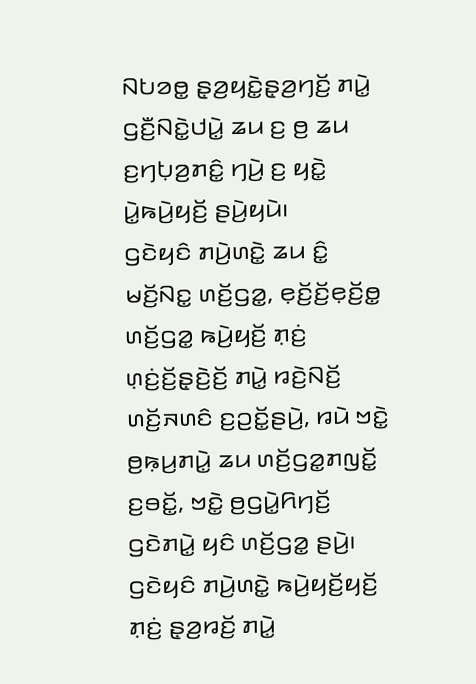ꤡꤝꤤꤥ꤭ ꤔ꤫ꤤ꤬ꤟꤢꤧ꤭ꤔ꤫ꤤ꤬ꤚꤢꤩ꤬ ꤊꤣꤧ꤭ ꤞꤢꤪ꤬ꤡꤢꤧ꤭ꤓꤣꤧ꤭ ꤘꤣ ꤢ꤬ ꤥ꤬ ꤘꤣ ꤢ꤬ꤚꤝ꤫ꤤ꤬ꤊꤢꤨ꤭ ꤚꤣꤧ꤬ ꤢ꤬ ꤟꤢꤧ꤭ ꤣꤧ꤭ꤒꤣꤧ꤬ꤟꤢꤩ꤬ ꤔꤣꤧ꤬ꤟꤣꤧ꤯
ꤞꤢꤧꤟꤢꤨ ꤊꤣꤧ꤬ꤛꤢꤧ꤭ ꤘꤣ ꤢꤨ꤭ ꤗꤢꤩ꤬ꤡꤢ꤭ ꤛꤢꤩ꤬ꤞꤤ꤭, ꤕ꤫ꤢꤩ꤬ꤢꤩ꤬ꤕ꤫ꤢꤩ꤬ꤥ꤭ ꤛꤢꤩ꤬ꤞꤤ꤭ ꤒꤣꤧ꤬ꤟꤢꤩ꤬ ꤊ꤫ꤢꤦ꤬ ꤛ꤫ꤢꤦ꤬ꤢꤩ꤬ꤔ꤫ꤢꤧ꤬ꤢꤩ꤬ ꤊꤣꤧ꤭ ꤙꤢꤧ꤬ꤡꤢꤩ꤬ ꤛꤢꤩ꤬ꤏꤛꤢꤨ ꤢ꤬ꤑꤢꤩ꤭ꤔꤣꤧ꤬, ꤙꤣꤧ ꤠꤢꤧ꤭ ꤥ꤬ꤒ꤫ꤣ꤬ꤊꤣꤧ꤭ ꤘꤣ ꤛꤢꤩ꤬ꤞꤤ꤭ꤊꤜꤢꤩ꤭ ꤢ꤬ꤋꤢꤩ꤭, ꤠꤢꤧ꤭ ꤥ꤬ꤞꤣꤧ꤭ꤖꤚꤢꤩ꤬ ꤞꤢꤧꤊꤣꤧ꤭ ꤟꤢꤨ ꤛꤢꤩ꤬ꤞꤤ꤭ ꤔꤣꤧ꤬꤯ ꤞꤢꤧꤟꤢꤨ ꤊꤣꤧ꤬ꤛꤢꤧ꤭ ꤒꤣꤧ꤬ꤟꤢꤩ꤬ꤟꤢꤩ꤬ ꤊ꤫ꤢꤦ꤬ ꤔ꤫ꤤ꤬ꤙꤢꤩ꤬ ꤊꤣꤧ꤭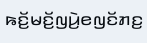ꤒꤢꤩ꤬ꤗꤢꤩ꤬ꤜꤣꤧ꤬ꤕꤜꤢꤩꤊꤢ꤬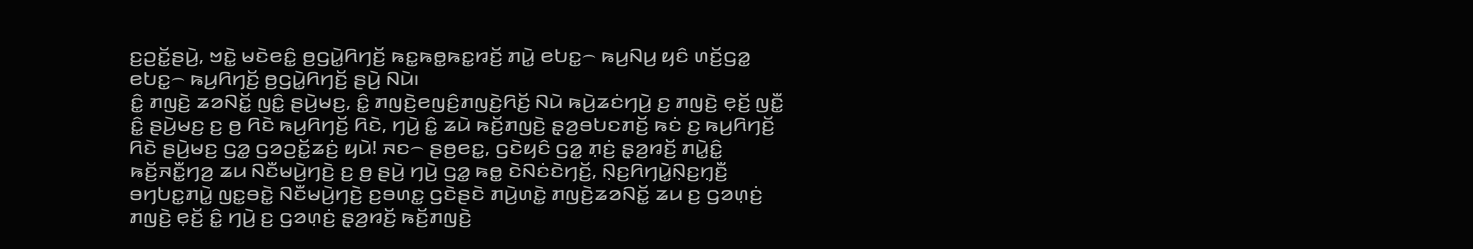ꤢ꤬ꤑꤢꤩ꤭ꤔꤣꤧ꤬, ꤠꤢꤧ꤭ ꤗꤢꤧꤕꤢꤨ꤭ ꤥ꤬ꤞꤣꤧ꤭ꤖꤚꤢꤩ꤬ ꤒꤢ꤭ꤒꤥ꤭ꤒꤢ꤭ꤙꤢꤩ꤬ ꤊꤣꤧ꤭ ꤕꤝꤢ꤭꤮ ꤒꤣ꤬ꤡꤣ꤬ ꤟꤢꤨ ꤛꤢꤩ꤬ꤞꤤ꤭ ꤕꤝꤢ꤭꤮ ꤒꤣ꤬ꤖꤚꤢꤩ꤬ ꤥ꤬ꤞꤣꤧ꤭ꤖꤚꤢꤩ꤬ ꤔꤣꤧ꤬ ꤡꤣꤧ꤯
ꤢꤨ꤭ ꤊꤜꤢꤧ꤬ ꤘꤤꤡꤢꤩ꤭ ꤜꤢꤨ꤭ ꤔꤣꤧ꤬ꤗꤢ꤬, ꤢꤨ꤭ ꤊꤜꤢꤧ꤬ꤕꤜꤢꤨ꤬ꤊꤜꤢꤧ꤬ꤖꤢꤩ꤬ ꤡꤣꤧ ꤒꤣꤧ꤬ꤘꤢꤦꤚꤣꤧ꤬ ꤢ꤬ ꤊꤜꤢꤧ꤬ ꤕ꤫ꤢꤩ꤬ ꤜꤢꤪ꤭ ꤢꤨ꤭ ꤔꤣꤧ꤬ꤗꤢ꤬ ꤢ꤬ ꤥ꤬ ꤖꤢꤧ ꤒꤣ꤬ꤖꤚꤢꤩ꤬ ꤖꤢꤧ, ꤚꤣꤧ꤬ ꤢꤨ꤭ ꤘꤣꤧ ꤒꤢꤩ꤬ꤊꤜꤢꤧ꤬ ꤔ꤫ꤤ꤬ꤋꤝꤢꤊꤢꤩ꤬ ꤒꤢꤦ ꤢ꤬ ꤒꤣ꤬ꤖꤚꤢꤩ꤬ ꤖꤢꤧ ꤔꤣꤧ꤬ꤗꤢ꤬ ꤞꤤ꤭ ꤞꤤꤑꤢꤩ꤭ꤘꤢꤦ꤬ ꤟꤣꤧ! ꤏꤢ꤮ ꤔꤥ꤬ꤕꤢ꤭, ꤞꤢꤧꤟꤢꤨ ꤞꤤ꤭ ꤊ꤫ꤢꤦ꤬ ꤔ꤫ꤤ꤬ꤙꤢꤩ꤬ ꤊꤣꤧ꤭ꤢꤨ꤭ ꤒꤢꤩ꤬ꤏꤢꤪ꤭ꤚꤤ꤬ ꤘꤣ ꤡꤢꤪꤗꤣꤧ꤬ꤚꤢꤧ꤬ ꤢ꤬ ꤥ꤬ ꤔꤣꤧ꤬ ꤚꤣꤧ꤬ ꤞꤤ꤭ ꤒꤥ꤭ ꤢꤧꤡꤢꤦꤢꤧꤚꤢꤩ꤬, ꤡ꤫ꤢ꤬ꤖꤚꤣꤧ꤭ꤡ꤫ꤢ꤬ꤚ꤫ꤢꤪ꤬ ꤋꤚꤝꤢ꤭ꤊꤣꤧ꤭ ꤜꤢ꤭ꤋꤢꤧ꤭ ꤡꤢꤪꤗꤣꤧ꤬ꤚꤢꤧ꤬ ꤢ꤬ꤋꤛꤢ꤭ ꤞꤢꤧꤔꤢꤧ ꤊꤣꤧ꤬ꤛꤢꤧ꤭ ꤊꤜꤢꤧ꤬ꤘꤤꤡꤢꤩ꤭ ꤘꤣ ꤢ꤬ ꤞꤤꤛ꤫ꤢꤦ꤬ ꤊꤜꤢꤧ꤬ ꤕ꤫ꤢꤩ꤬ ꤢꤨ꤭ ꤚꤣꤧ꤬ ꤢ꤬ ꤞꤤꤛ꤫ꤢꤦ꤬ ꤔ꤫ꤤ꤬ꤙꤢꤩ꤬ ꤒꤢꤩ꤬ꤊꤜꤢꤧ꤬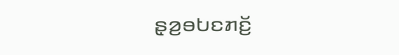ꤔ꤫ꤤ꤬ꤋꤝꤢꤊꤢꤩ꤬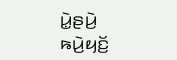ꤣꤧ꤭ꤔꤣꤧ꤬ ꤒꤣꤧ꤬ꤟꤢꤩ꤬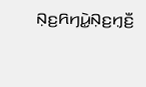ꤡ꤫ꤢ꤬ꤖꤚꤣꤧ꤭ꤡ꤫ꤢ꤬ꤚ꤫ꤢꤪ꤬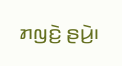ꤊꤜꤢꤧ꤬ ꤔꤣꤧ꤬꤯